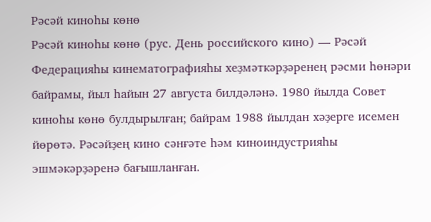Рәсәй киноһы көнө
Рәсәй киноһы көнө (рус. День российского кино) — Рәсәй Федерацияһы кинематографияһы хеҙмәткәрҙәренең рәсми һөнәри байрамы, йыл һайын 27 августа билдәләнә. 1980 йылда Совет киноһы көнө булдырылған; байрам 1988 йылдан хәҙерге исемен йөрөтә. Рәсәйҙең кино сәнғәте һәм киноиндустрияһы эшмәкәрҙәренә бағышланған.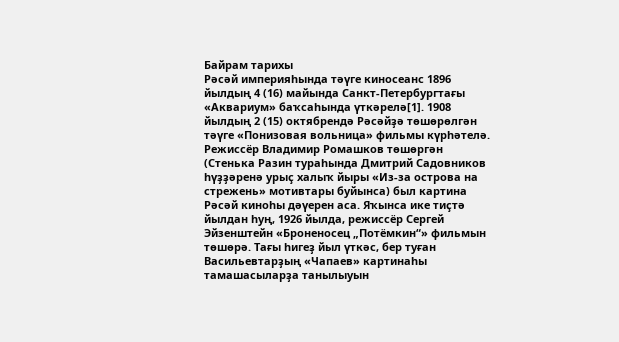Байрам тарихы
Рәсәй империяһында тәүге киносеанс 1896 йылдың 4 (16) майында Санкт-Петербургтағы «Аквариум» баҡсаһында үткәрелә[1]. 1908 йылдың 2 (15) октябрендә Рәсәйҙә төшөрөлгән тәүге «Понизовая вольница» фильмы күрһәтелә. Режиссёр Владимир Ромашков төшөргән (Стенька Разин тураһында Дмитрий Садовников һүҙҙәренә урыҫ халыҡ йыры «Из-за острова на стрежень» мотивтары буйынса) был картина Рәсәй киноһы дәүерен аса. Яҡынса ике тиҫтә йылдан һуң, 1926 йылда, режиссёр Сергей Эйзенштейн «Броненосец „Потёмкин“» фильмын төшөрә. Тағы һигеҙ йыл үткәс, бер туған Васильевтарҙың «Чапаев» картинаһы тамашасыларҙа танылыуын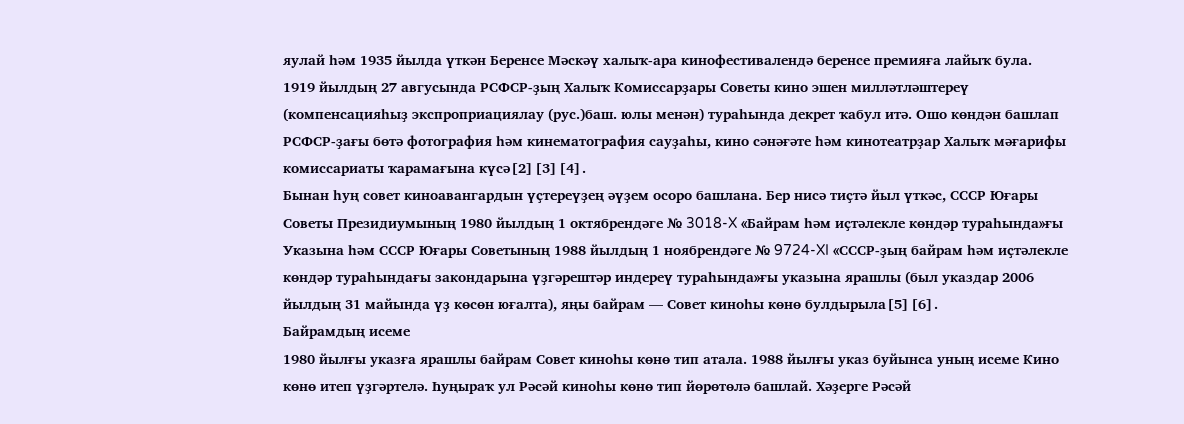яулай һәм 1935 йылда үткән Беренсе Мәскәү халыҡ-ара кинофестивалендә беренсе премияға лайыҡ була.
1919 йылдың 27 авгусында РСФСР-ҙың Халыҡ Комиссарҙары Советы кино эшен милләтләштереү (компенсацияһыҙ экспроприациялау (рус.)баш. юлы менән) тураһында декрет ҡабул итә. Ошо көндән башлап РСФСР-ҙағы бөтә фотография һәм кинематография сауҙаһы, кино сәнәғәте һәм кинотеатрҙар Халыҡ мәғарифы комиссариаты ҡарамағына күсә[2][3][4].
Бынан һуң совет киноавангардын үҫтереүҙең әүҙем осоро башлана. Бер нисә тиҫтә йыл үткәс, СССР Юғары Советы Президиумының 1980 йылдың 1 октябрендәге № 3018-X «Байрам һәм иҫтәлекле көндәр тураһында»ғы Указына һәм СССР Юғары Советының 1988 йылдың 1 ноябрендәге № 9724-XI «СССР-ҙың байрам һәм иҫтәлекле көндәр тураһындағы закондарына үҙгәрештәр индереү тураһында»ғы указына ярашлы (был указдар 2006 йылдың 31 майында үҙ көсөн юғалта), яңы байрам — Совет киноһы көнө булдырыла[5][6].
Байрамдың исеме
1980 йылғы указға ярашлы байрам Совет киноһы көнө тип атала. 1988 йылғы указ буйынса уның исеме Кино көнө итеп үҙгәртелә. Һуңыраҡ ул Рәсәй киноһы көнө тип йөрөтөлә башлай. Хәҙерге Рәсәй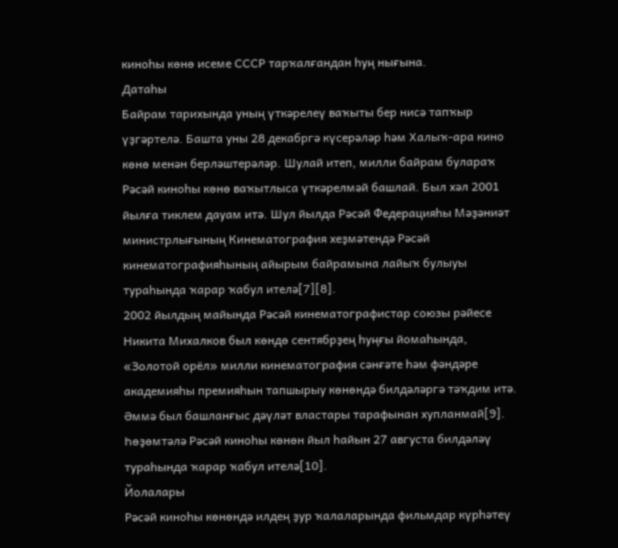киноһы көнө исеме СССР тарҡалғандан һуң нығына.
Датаһы
Байрам тарихында уның үткәрелеү ваҡыты бер нисә тапҡыр үҙгәртелә. Башта уны 28 декабргә күсерәләр һәм Халыҡ-ара кино көнө менән берләштерәләр. Шулай итеп, милли байрам булараҡ Рәсәй киноһы көнө ваҡытлыса үткәрелмәй башлай. Был хәл 2001 йылға тиклем дауам итә. Шул йылда Рәсәй Федерацияһы Мәҙәниәт министрлығының Кинематография хеҙмәтендә Рәсәй кинематографияһының айырым байрамына лайыҡ булыуы тураһында ҡарар ҡабул ителә[7][8].
2002 йылдың майында Рәсәй кинематографистар союзы рәйесе Никита Михалков был көндө сентябрҙең һуңғы йомаһында, «Золотой орёл» милли кинематография сәнғәте һәм фәндәре академияһы премияһын тапшырыу көнөндә билдәләргә тәҡдим итә. Әммә был башланғыс дәүләт властары тарафынан хупланмай[9]. Һөҙөмтәлә Рәсәй киноһы көнөн йыл һайын 27 августа билдәләү тураһында ҡарар ҡабул ителә[10].
Йолалары
Рәсәй киноһы көнөндә илдең ҙур ҡалаларында фильмдар күрһәтеү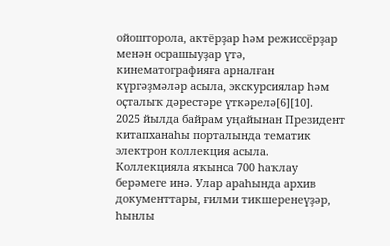ойошторола, актёрҙар һәм режиссёрҙар менән осрашыуҙар үтә, кинематографияға арналған күргәҙмәләр асыла, экскурсиялар һәм оҫталыҡ дәрестәре үткәрелә[6][10].
2025 йылда байрам уңайынан Президент китапханаһы порталында тематик электрон коллекция асыла. Коллекцияла яҡынса 700 һаҡлау берәмеге инә. Улар араһында архив документтары, ғилми тикшеренеүҙәр, һынлы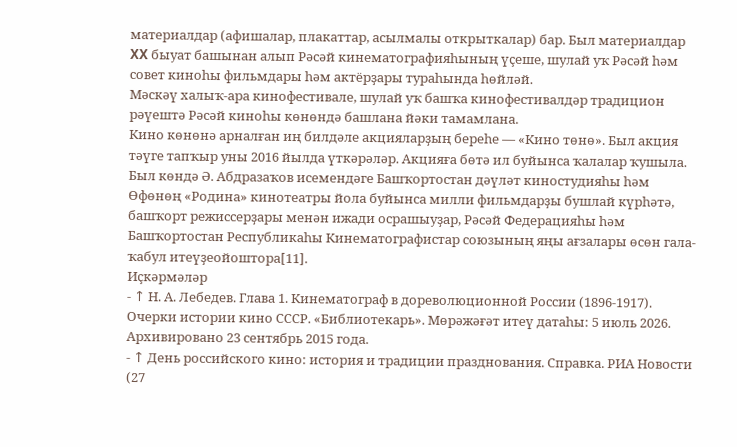материалдар (афишалар, плакаттар, асылмалы открыткалар) бар. Был материалдар XX быуат башынан алып Рәсәй кинематографияһының үҫеше, шулай уҡ Рәсәй һәм совет киноһы фильмдары һәм актёрҙары тураһында һөйләй.
Мәскәү халыҡ-ара кинофестивале, шулай уҡ башҡа кинофестивалдәр традицион рәүештә Рәсәй киноһы көнөндә башлана йәки тамамлана.
Кино көнөнә арналған иң билдәле акцияларҙың береһе — «Кино төнө». Был акция тәүге тапҡыр уны 2016 йылда үткәрәләр. Акцияға бөтә ил буйынса ҡалалар ҡушыла.
Был көндә Ә. Абдразаҡов исемендәге Башҡортостан дәүләт киностудияһы һәм Өфөнөң «Родина» кинотеатры йола буйынса милли фильмдарҙы бушлай күрһәтә, башҡорт режиссерҙары менән ижади осрашыуҙар, Рәсәй Федерацияһы һәм Башҡортостан Республикаһы Кинематографистар союзының яңы ағзалары өсөн гала-ҡабул итеүҙеойоштора[11].
Иҫкәрмәләр
- ↑ Н. А. Лебедев. Глава 1. Кинематограф в дореволюционной России (1896-1917). Очерки истории кино СССР. «Библиотекарь». Мөрәжәғәт итеү датаһы: 5 июль 2026. Архивировано 23 сентябрь 2015 года.
- ↑ День российского кино: история и традиции празднования. Справка. РИА Новости (27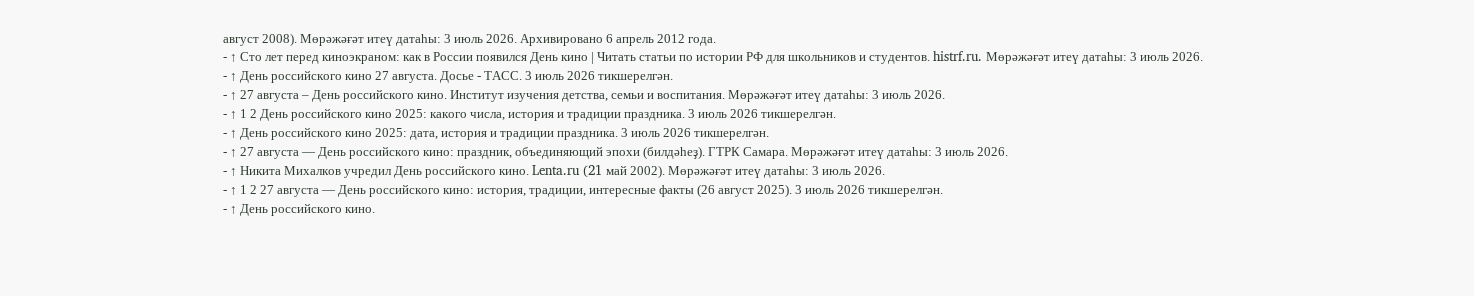август 2008). Мөрәжәғәт итеү датаһы: 3 июль 2026. Архивировано 6 апрель 2012 года.
- ↑ Сто лет перед киноэкраном: как в России появился День кино | Читать статьи по истории РФ для школьников и студентов. histrf.ru. Мөрәжәғәт итеү датаһы: 3 июль 2026.
- ↑ День российского кино 27 августа. Досье - ТАСС. 3 июль 2026 тикшерелгән.
- ↑ 27 августа – День российского кино. Институт изучения детства, семьи и воспитания. Мөрәжәғәт итеү датаһы: 3 июль 2026.
- ↑ 1 2 День российского кино 2025: какого числа, история и традиции праздника. 3 июль 2026 тикшерелгән.
- ↑ День российского кино 2025: дата, история и традиции праздника. 3 июль 2026 тикшерелгән.
- ↑ 27 августа — День российского кино: праздник, объединяющий эпохи (билдәһеҙ). ГТРК Самара. Мөрәжәғәт итеү датаһы: 3 июль 2026.
- ↑ Никита Михалков учредил День российского кино. Lenta.ru (21 май 2002). Мөрәжәғәт итеү датаһы: 3 июль 2026.
- ↑ 1 2 27 августа — День российского кино: история, традиции, интересные факты (26 август 2025). 3 июль 2026 тикшерелгән.
- ↑ День российского кино.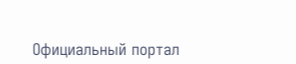Официальный портал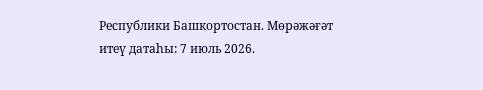Республики Башкортостан. Мөрәжәғәт итеү датаһы: 7 июль 2026.